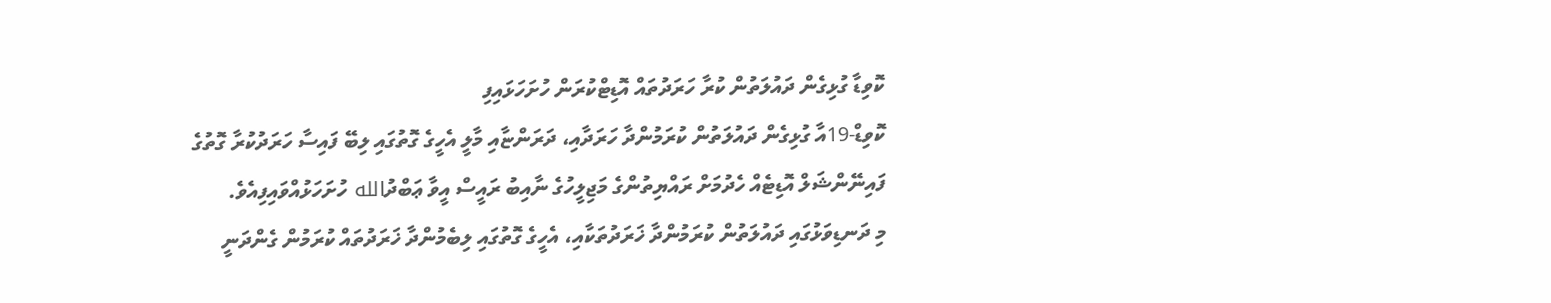ކޮވިޑާ ގުޅިގެން ދައުލަތުން ކުރާ ހަރަދުތައް އޮޑިޓްކުރަން ހުށަހަޅައިފި
ކޮވިޑް-19އާ ގުޅިގެން ދައުލަތުން ކުރަމުންދާ ހަރަދާއި، ދަރަންޏާއި މާލީ އެހީގެ ގޮތުގައި ލިބޭ ފައިސާ ހަރަދުކުރާ ގޮތުގެ ފައިނޭންޝަލް އޮޑިޓެއް ހެދުމަށް ރައްޔިތުންގެ މަޖިލީހުގެ ނާއިބު ރައީސް އީވާ ޢަބްދުالله ހުށަހަޅުއްވައިފިއެވެ.
މި ދަނޑިވަޅުގައި ދައުލަތުން ކުރަމުންދާ ޚަރަދުތަކާއި، އެހީގެ ގޮތުގައި ލިބެމުންދާ ޚަރަދުތައް ކުރަމުން ގެންދަނީ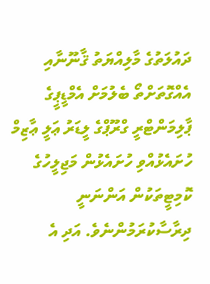ދައުލަތުގެ މާލިއްޔަތު ޤާނޫނާއި އެއްގޮތަށްތޯ ބެލުމަށް އެމްޑީޕީގެ ޕާލިމަންޓްރީ ގްރޫޕްގެ ލީޑަރު ޢަލީ ޢާޒިމް ހުށައެޅުއްވި ހުށައެޅުން މަޖިލީހުގެ ކޮމިޓީތަކުން އަންނަނީ ދިރާސާކުރަމުންނެވެ. އަދި އެ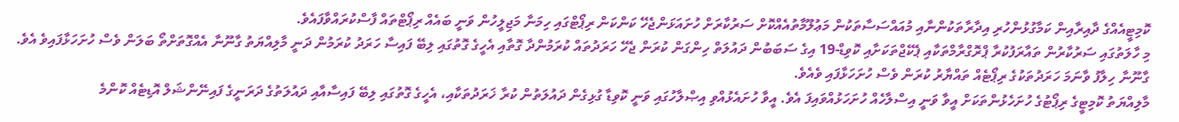ކޮމިޓީއެއްގެ ދާއިރާއިން ކަމާގުޅުންހުރި އިދާރާތަކުންނާއި މުއައްސަސާތަކުން މަޢުލޫމާތުއެއްކޮށް ސަރުކާރަށް ހުށައަޅަންޖެހޭ ކަންކަން ރިޕޯޓްގައި ހިމަނާ މަޖިލީހުން ވަނީ ބައެއް ރިޕޯޓްތައް ފާސްކުރައްވާފައެވެ.
މި ހާލަތުގައި ސަރުކާރުން ތައާރަފުކުރާ ޕްރޮގްރާމްތަކާއި ޕެކޭޖްތަކަށާއި ކޮވިޑް-19 އިގެ ސަބަބުން ދައުލަތް ހިންގަން ކުރަން ޖެހޭ ހަރަދުތައް ކުރަމުންދާ ގޮތާއި އެހީގެ ގޮތުގައި ލިބޭ ފައިސާ ހަރަދު ކުރަމުން ދަނީ މާލިއްޔަތު ގާނޫނާ އެއްގޮތަށްތޯ ބަލަން ވެސް ހުށަހަޅާފައިވެ އެވެ. ގާނޫނާ ހިލާފު ވާނަމަ ހަރަދުތަކުގެ ރިޕޯޓެއް ތައްޔާރު ކުރަން ވެސް ހުށަހަޅާފައި ވެއެވެ.
މާލިއްޔަތު ކޮމިޓީގެ ރިޕޯޓުގެ ހުށަހެޅުންތަކަށް އީވާ ވަނީ އިސްލާހެއް ހުށަހަޅުއްވައިފަ އެވެ. އީވާ ހުށައެޅުއްވި އިޞްލާހުގައި ވަނީ ކޮވިޑާ ގުޅިގެން ދައުލަތުން ކުރާ ޚަރަދުތަކާއި، އެހީގެ ގޮތުގައި ލިބޭ ފައިސާއާއި ދައުލަތުގެ ދަރަނީގެ ފައިނޭންޝަލް އޮޑިޓެއް ކޮންމެ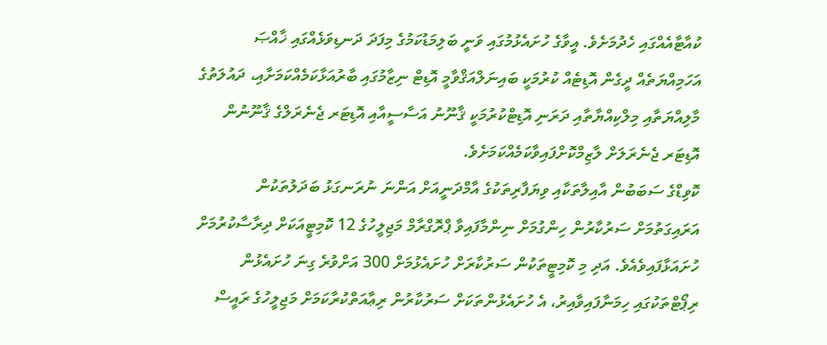ކުއާޓާއެއްގައި ހެދުމަށެވެ. އީވާގެ ހުށައެޅުމުގައި ވަނީ ބަލިމަޑުކަމުގެ މިފަދަ ދަނޑިވަޅެއްގައި ޚާއްޞަ އަހަމިއްޔަތެއް ދީގެން އޮޑިޓެއް ކުރުމަކީ ބައިނަލްއަޤްވާމީ އޮޑިޓް ނިޒާމުގައި ބާރުއަޅާކަމެއްކަމަށާއި، ދައުލަތުގެ މާލިއްޔަތާއި މިލްކިއްޔާތާއި ދަރަނި އޮޑިޓްކުރުމަކީ ޤާނޫނު އަސާސީއާއި އޮޑިޓަރ ޖެނެރަލްގެ ޤާނޫނުން އޮޑިޓަރ ޖެނެރަލަށް ލާޒިމްކޮށްފައިވާކަމެއްކަމަށެވެ.
ކޮވިޑްގެ ސަބަބުން އާއިލާތަކާއި ވިޔަފާރިތަކުގެ އާމްދަނީއަށް އަންނަ ނުރަނގަޅު ބަދަލުތަކުން އަރައިގަތުމަށް ސަރުކާރުން ހިންގުމަށް ނިންމާފައިވާ ޕްރޮގްރާމް މަޖިލީހުގެ 12 ކޮމިޓީއަކަށް ދިރާސާކުރުމަށް ހުށައަޅާފައިވެއެވެ. އަދި މި ކޮމިޓީތަކުން ސަރުކާރަށް ހުށައެޅުމަށް 300 އަށްވުރެ ގިނަ ހުށައެޅުން ރިޕޯޓްތަކުގައި ހިމަނާފައިވާއިރު، އެ ހުށައެޅުންތަކަށް ސަރުކާރުން ރިޢާއަތްކުރާކަމަށް މަޖިލީހުގެ ރައީސް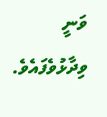ވަނީ ވިދާޅުވެފައެވެ.